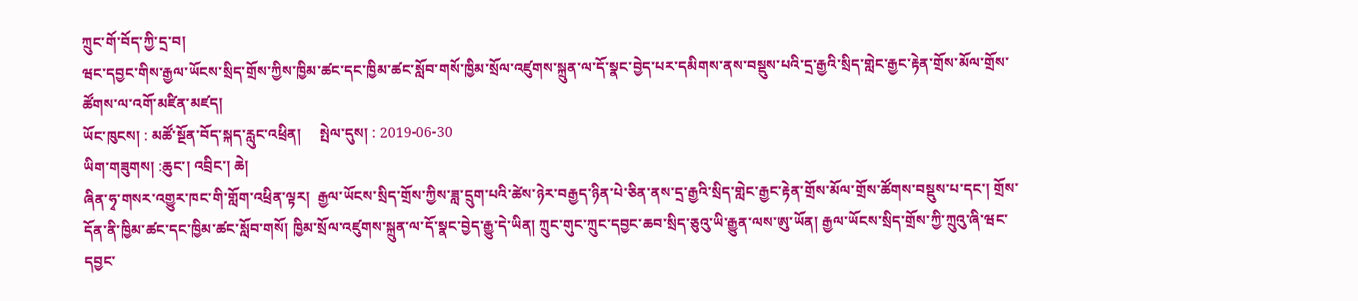ཀྲུང་གོ་བོད་ཀྱི་དྲ་བ།
ཝང་དབྱང་གིས་རྒྱལ་ཡོངས་སྲིད་གྲོས་ཀྱིས་ཁྱིམ་ཚང་དང་ཁྱིམ་ཚང་སློབ་གསོ་ཁྱིམ་སྲོལ་འཛུགས་སྐྲུན་ལ་དོ་སྣང་བྱེད་པར་དམིགས་ནས་བསྡུས་པའི་དྲ་རྒྱའི་སྲིད་གླེང་རྒྱང་རྟེན་གྲོས་མོལ་གྲོས་ཚོགས་ལ་འགོ་མཛིན་མཛད།
ཡོང་ཁུངས། : མཚོ་སྔོན་བོད་སྐད་རླུང་འཕྲིན།     སྤེལ་དུས། : 2019-06-30
ཡིག་གཟུགས། :ཆུང་། འབྲིང་། ཆེ།
ཞིན་ཧྭ་གསར་འགྱུར་ཁང་གི་གློག་འཕྲིན་ལྟར།  རྒྱལ་ཡོངས་སྲིད་གྲོས་ཀྱིས་ཟླ་དྲུག་པའི་ཚེས་ཉེར་བརྒྱད་ཉིན་པེ་ཅིན་ནས་དྲ་རྒྱའི་སྲིད་གླེང་རྒྱང་རྟེན་གྲོས་མོལ་གྲོས་ཚོགས་བསྡུས་པ་དང་། གྲོས་དོན་ནི་ཁྱིམ་ཚང་དང་ཁྱིམ་ཚང་སློབ་གསོ། ཁྱིམ་སྲོལ་འཛུགས་སྐྲུན་ལ་དོ་སྣང་བྱེད་རྒྱུ་དེ་ཡིན། ཀྲུང་གུང་ཀྲུང་དབྱང་ཆབ་སྲིད་ཅུའུ་ཡི་རྒྱུན་ལས་ཨུ་ཡོན། རྒྱལ་ཡོངས་སྲིད་གྲོས་ཀྱི་ཀྲུའུ་ཞི་ཝང་དབྱང་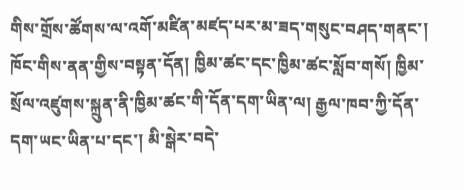གིས་གྲོས་ཚོགས་ལ་འགོ་མཛིན་མཛད་པར་མ་ཟད་གསུང་བཤད་གནང་། ཁོང་གིས་ནན་གྱིས་བསྟན་དོན། ཁྱིམ་ཚང་དང་ཁྱིམ་ཚང་སློབ་གསོ། ཁྱིམ་སྲོལ་འཛུགས་སྐྲུན་ནི་ཁྱིམ་ཚང་གི་དོན་དག་ཡིན་ལ། རྒྱལ་ཁབ་ཀྱི་དོན་དག་ཡང་ཡིན་པ་དང་། མི་སྒེར་བདེ་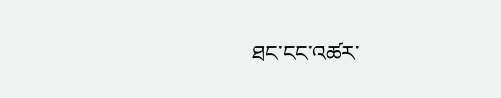ཐང་ངང་འཚར་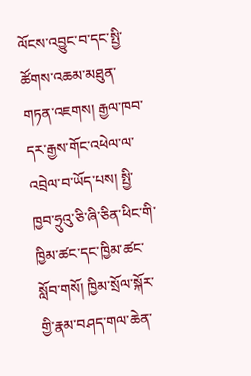ལོངས་འབྱུང་བ་དང་སྤྱི་ཚོགས་འཆམ་མཐུན་གཏན་འཇགས། རྒྱལ་ཁབ་དར་རྒྱས་གོང་འཕེལ་ལ་འབྲེལ་བ་ཡོད་པས། སྤྱི་ཁྱབ་ཧྲུའུ་ཅི་ཞི་ཅིན་ཕིང་གི་ཁྱིམ་ཚང་དང་ཁྱིམ་ཚང་སློབ་གསོ། ཁྱིམ་སྲོལ་སྐོར་གྱི་རྣམ་བཤད་གལ་ཆེན་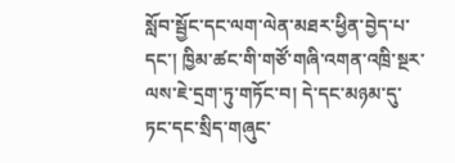སློབ་སྦྱོང་དང་ལག་ལེན་མཐར་ཕྱིན་བྱེད་པ་དང་། ཁྱིམ་ཚང་གི་གཙོ་གཞི་འགན་འཁྲི་སྔར་ལས་ཇེ་དྲག་ཏུ་གཏོང་བ། དེ་དང་མཉམ་དུ་ཏང་དང་སྲིད་གཞུང་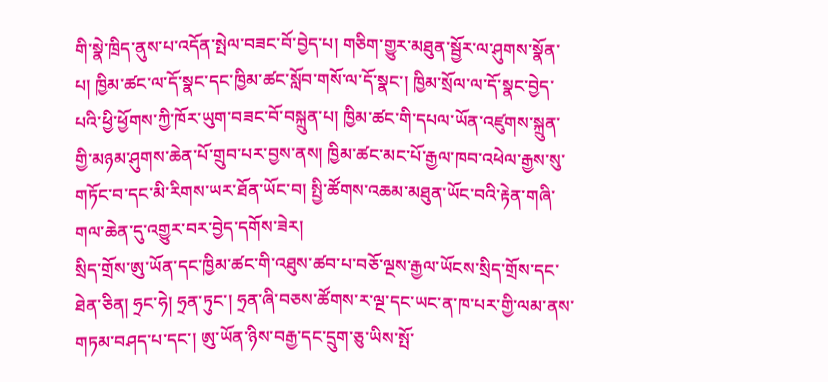གི་སྣེ་ཁྲིད་ནུས་པ་འདོན་སྤེལ་བཟང་བོ་བྱེད་པ། གཅིག་གྱུར་མཐུན་སྦྱོར་ལ་ཤུགས་སྣོན་པ། ཁྱིམ་ཚང་ལ་དོ་སྣང་དང་ཁྱིམ་ཚང་སློབ་གསོ་ལ་དོ་སྣང་། ཁྱིམ་སྲོལ་ལ་དོ་སྣང་བྱེད་པའི་ཕྱི་ཕྱོགས་ཀྱི་ཁོར་ཡུག་བཟང་བོ་བསྐྲུན་པ། ཁྱིམ་ཚང་གི་དཔལ་ཡོན་འཛུགས་སྐྲུན་གྱི་མཉམ་ཤུགས་ཆེན་པོ་གྲུབ་པར་བྱས་ནས། ཁྱིམ་ཚང་མང་པོ་རྒྱལ་ཁབ་འཕེལ་རྒྱས་སུ་གཏོང་བ་དང་མི་རིགས་ཡར་ཐོན་ཡོང་བ། སྤྱི་ཚོགས་འཆམ་མཐུན་ཡོང་བའི་རྟེན་གཞི་གལ་ཆེན་དུ་འགྱུར་བར་བྱེད་དགོས་ཟེར།
སྲིད་གྲོས་ཨུ་ཡོན་དང་ཁྱིམ་ཚང་གི་འཐུས་ཚབ་པ་བཅོ་ལྔས་རྒྱལ་ཡོངས་སྲིད་གྲོས་དང་ཐེན་ཅིན། ཧྲང་ཧེ། ཧྲན་ཏུང་། ཧྲན་ཞི་བཅས་ཚོགས་ར་ལྔ་དང་ཡང་ན་ཁ་པར་གྱི་ལམ་ནས་གཏམ་བཤད་པ་དང་། ཨུ་ཡོན་ཉིས་བརྒྱ་དང་དྲུག་ཅུ་ཡིས་སྤོ་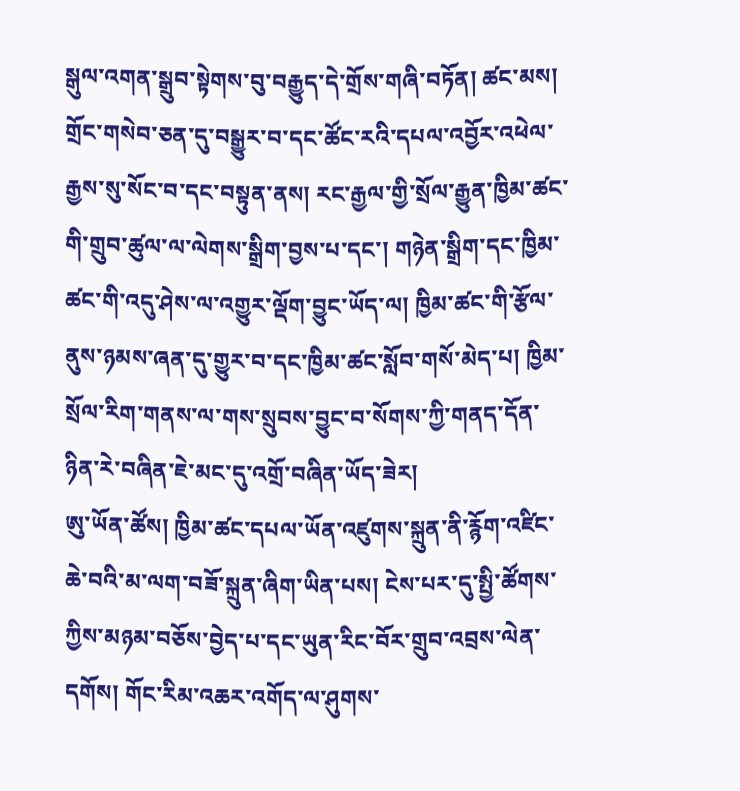སྒུལ་འགན་སྒྲུབ་སྟེགས་བུ་བརྒྱུད་དེ་གྲོས་གཞི་བཏོན། ཚང་མས། གྲོང་གསེབ་ཅན་དུ་བསྒྱུར་བ་དང་ཚོང་རའི་དཔལ་འབྱོར་འཕེལ་རྒྱས་སུ་སོང་བ་དང་བསྟུན་ནས། རང་རྒྱལ་གྱི་སྲོལ་རྒྱུན་ཁྱིམ་ཚང་གི་གྲུབ་ཚུལ་ལ་ལེགས་སྒྲིག་བྱས་པ་དང་། གཉེན་སྒྲིག་དང་ཁྱིམ་ཚང་གི་འདུ་ཤེས་ལ་འགྱུར་ལྡོག་བྱུང་ཡོད་ལ། ཁྱིམ་ཚང་གི་རྩོལ་ནུས་ཉམས་ཞན་དུ་གྱུར་བ་དང་ཁྱིམ་ཚང་སློབ་གསོ་མེད་པ། ཁྱིམ་སྲོལ་རིག་གནས་ལ་གས་སྲུབས་བྱུང་བ་སོགས་ཀྱི་གནད་དོན་ཉིན་རེ་བཞིན་ཇེ་མང་དུ་འགྲོ་བཞིན་ཡོད་ཟེར།
ཨུ་ཡོན་ཚོས། ཁྱིམ་ཚང་དཔལ་ཡོན་འཛུགས་སྐྲུན་ནི་རྙོག་འཛིང་ཆེ་བའི་མ་ལག་བཟོ་སྐྲུན་ཞིག་ཡིན་པས། ངེས་པར་དུ་སྤྱི་ཚོགས་ཀྱིས་མཉམ་བཅོས་བྱེད་པ་དང་ཡུན་རིང་བོར་གྲུབ་འབྲས་ལེན་དགོས། གོང་རིམ་འཆར་འགོད་ལ་ཤུགས་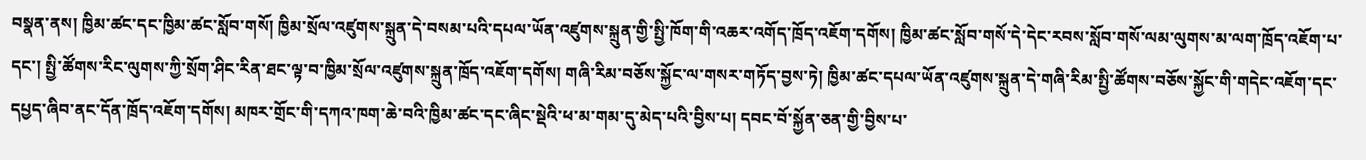བསྣན་ནས། ཁྱིམ་ཚང་དང་ཁྱིམ་ཚང་སློབ་གསོ། ཁྱིམ་སྲོལ་འཛུགས་སྐྲུན་དེ་བསམ་པའི་དཔལ་ཡོན་འཛུགས་སྐྲུན་གྱི་སྤྱི་ཁོག་གི་འཆར་འགོད་ཁྲོད་འཇོག་དགོས། ཁྱིམ་ཚང་སློབ་གསོ་དེ་དེང་རབས་སློབ་གསོ་ལམ་ལུགས་མ་ལག་ཁྲོད་འཇོག་པ་དང་། སྤྱི་ཚོགས་རིང་ལུགས་ཀྱི་སྲོག་ཤིང་རིན་ཐང་ལྟ་བ་ཁྱིམ་སྲོལ་འཛུགས་སྐྲུན་ཁྲོད་འཇོག་དགོས། གཞི་རིམ་བཅོས་སྐྱོང་ལ་གསར་གཏོད་བྱས་ཏེ། ཁྱིམ་ཚང་དཔལ་ཡོན་འཛུགས་སྐྲུན་དེ་གཞི་རིམ་སྤྱི་ཚོགས་བཅོས་སྐྱོང་གི་གདེང་འཇོག་དང་དཔྱད་ཞིབ་ནང་དོན་ཁྲོད་འཇོག་དགོས། མཁར་གྲོང་གི་དཀའ་ཁག་ཆེ་བའི་ཁྱིམ་ཚང་དང་ཞིང་སྡེའི་ཕ་མ་གམ་དུ་མེད་པའི་བྱིས་པ། དབང་བོ་སྐྱོན་ཅན་གྱི་བྱིས་པ་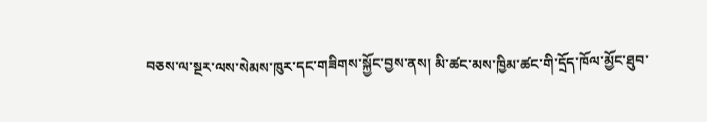བཅས་ལ་སྔར་ལས་སེམས་ཁུར་དང་གཟིགས་སྐྱོང་བྱས་ནས། མི་ཚང་མས་ཁྱིམ་ཚང་གི་དྲོད་ཁོལ་མྱོང་ཐུབ་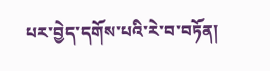པར་བྱེད་དགོས་པའི་རེ་བ་བཏོན།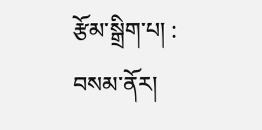རྩོམ་སྒྲིག་པ། : བསམ་ནོར།